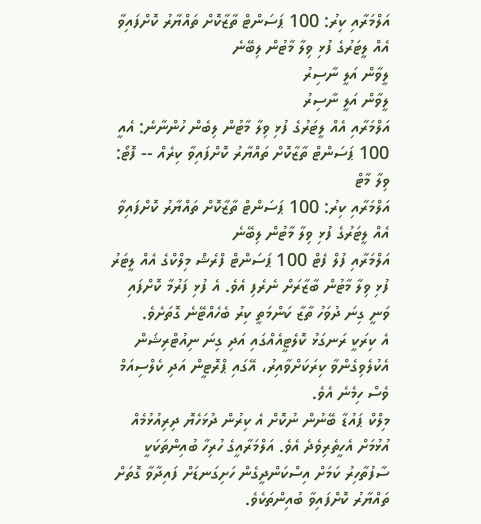އަލްމަރާއި ކިރު: 100 ޕަސަންޓް ތާޒާކޮށް ތައްޔާރު ކޮށްފައިވާ އެއް ލީޓަރުގެ ފުޅި ވިލާ މާޓުން ލިބޭނެ
ލީވާން އަލީ ނާސިރު
ލީވާން އަލީ ނާސިރު
އަލްމަރާއި އެއް ލީޓަރުގެ ފުޅި ވިލާ މާޓުން ލިބެން ހުންނާނެ: އެއީ 100 ޕަސަންޓް ތާޒާކޮށް ތައްޔާރު ކޮށްފައިވާ ކިރެއް -- ފޮޓޯ: ވިލާ މާޓް
އަލްމަރާއި ކިރު: 100 ޕަސަންޓް ތާޒާކޮށް ތައްޔާރު ކޮށްފައިވާ އެއް ލީޓަރުގެ ފުޅި ވިލާ މާޓުން ލިބޭނެ
އަލްމަރާއި ފުލް ފެޓް 100 ޕަސަންޓް ފްރެޝް މިލްކްގެ އެއް ލީޓަރު ފުޅި ވިލާ މާޓުން ބާޒާރަށް ނެރެފި އެވެ. އެ ފުޅި ފަރުމާ ކޮށްފައި ވަނީ ގިނަ ދުވަހު ތާޒާ ކަންމަތީ ކިރު ބެހެއްޓޭނެ ގޮތަށެވެ.
އެ ކިރަކީ ރަނގަޅު ކޮލެޓީއެއްގައި އަދި ގިނަ ނިއުޓްރިޝަން އެކުލެވިގެންވާ ކިރަކަށްވާއިރު، އޭގައި ޕްރޮޓީން އަދި ކެލްސިއަމް ވެސް ހިމެނެ އެވެ.
މިލްކް ޕައުޑާ ބޭނުން ނުކޮށް އެ ކިރުން ދުޅަހެޔޮ ދިރިއުޅުމެއް އުޅުމަށް އެހީތެރިވެދެ އެވެ. އަލްމަރާއީގެ ހުރިހާ ބުއިންތަކަކީ ސާފުތާހިރު ކަމަށް އިސްކަންދީގެން ހަށިގަނޑަށް ފައިދާވާ ގޮތަށް ތައްޔާރު ކޮށްފައިވާ ބުއިންތަކެވެ.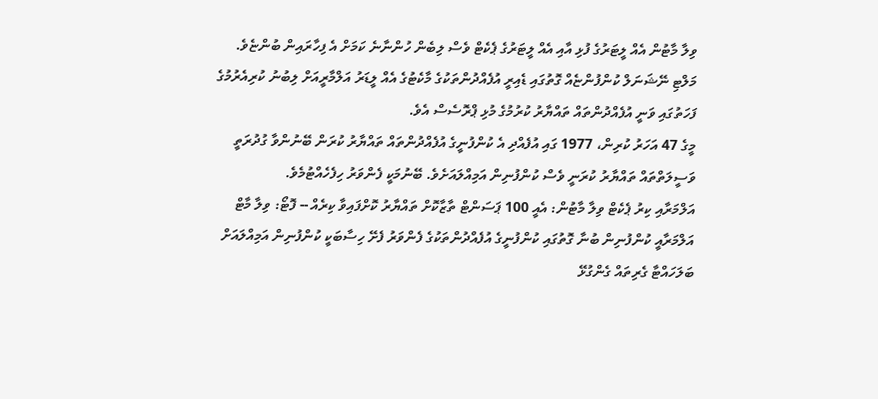ވިލާ މާޓުން އެއް ލީޓަރުގެ ފުޅި އާއި އެއް ލީޓަރުގެ ޕެކެޓް ވެސް ލިބެން ހުންނާނެ ކަމަށް އެ ފިހާރައިން ބުންޏެވެ.
މަލްޓި ނޭޝަނަލް ކުންފުންޏެއް ގޮތުގައި ޑެއިރީ އުފެއްދުންތަކުގެ މާކެޓުގެ އެއް ލީޑަރު އަލްމާރީއަށް ލިބުނު ކުރިއެރުމުގެ ފަހަތުގައި ވަނީ އުފެއްދުންތައް ތައްޔާރު ކުރުމުގެ މުޅި ޕްރޮސެސް އެވެ.
މީގެ 47 އަހަރު ކުރިން، 1977 ގައި އުފެއްދި އެ ކުންފުނީގެ އުފެއްދުންތައް ތައްޔާރު ކުރަން ބޭނުންވާ ގުދުރަތީ ވަސީލަތްތައް ތައްޔާރު ކުރަނީ ވެސް ކުންފުނިން އަމިއްލައަށެވެ. ބޭނުމަކީ ފެންވަރު ހިފެހެއްޓުމެވެ.
އަލްމަރާއި ކިރު ޕެކެޓް ވިލާ މާޓުން: އެއީ 100 ޕަސަންޓް ތާޒާކޮށް ތައްޔާރު ކޮށްފައިވާ ކިރެއް -- ފޮޓޯ: ވިލާ މާޓް
އަލްމަރާއީ ކުންފުނިން ބުނާ ގޮތުގައި ކުންފުނީގެ އުފެއްދުންތަކުގެ ފެންވަރު ފެށޭ ހިސާބަކީ ކުންފުނިން އަމިއްލައަށް ބަލަހައްޓާ ގެރިތައް ގެންގުޅޭ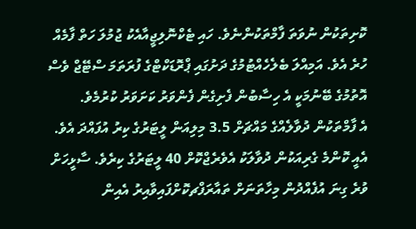ކޮށިތަކުން ނުވަތަ ފާމްތަކުންނެވެ. ހައި ޓެކްނޮލިޖީއާއެކު ޖުމުލަ ހަތް ފާމެއް ހުރެ އެވެ. އަމިއްލަ ބެލެހެއްޓުމުގެ ދަށުގައި ޕްރޮޑަކްޓްގެ ފުރަތަމަ ސްޓޭޖް ވެސް އޮތުމުގެ ބޭނުމަކީ އެ ހިސާބުން ފެށިގެން ފެންވަރު ކަށަވަރު ކުރުމެވެ.
އެ ފާމްތަކުން ދުވާލެއްގެ މައްޗަށް 3.5 މިލިއަން ލީޓަރުގެ ކިރު އުފައްދަ އެވެ. އެއީ ކޮންމެ ގެރިއަކުން ދުވާލަކު އެވެރެޖްކޮށް 40 ލީޓަރުގެ ކިރެވެ. ސާޅީހަށް ވުރެ ގިނަ އުފެއްދުން މިހާތަނަށް ތައާރަފްޗކޮށްފައިވާއިރު އެއިން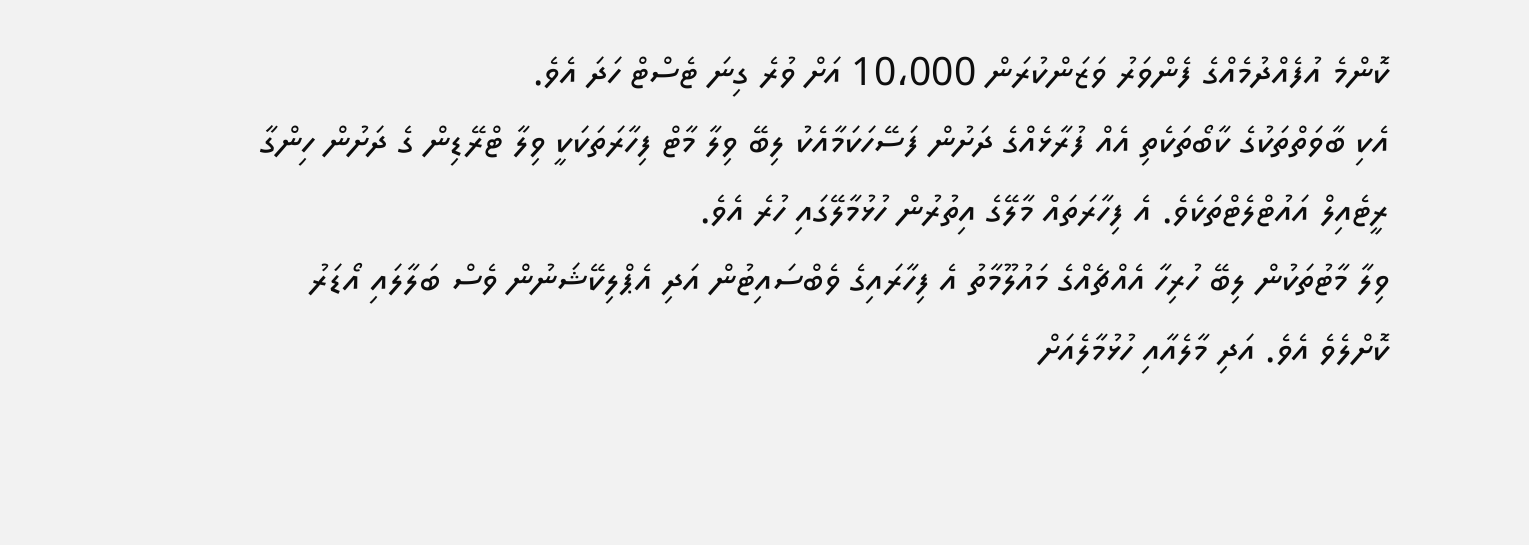ކޮންމެ އުފެއްދުމެއްގެ ފެންވަރު ވަޒަންކުރަން 10،000 އަށް ވުރެ ގިނަ ޓެސްޓް ހަދަ އެވެ.
އެކި ބާވަތްތަކުގެ ކާބޯތަކެތި އެއް ފުރާޅެއްގެ ދަށުން ފަސޭހަކަމާއެކު ލިބޭ ވިލާ މާޓް ފިހާރަތަކަކީ ވިލާ ޓްރޭޑިން ގެ ދަށުން ހިންގާ ރީޓެއިލް އައުޓްލެޓްތަކެވެ. އެ ފިހާރަތައް މާލޭގެ އިތުރުން ހުޅުމާލޭގައި ހުރެ އެވެ.
ވިލާ މާޓުތަކުން ލިބޭ ހުރިހާ އެއްޗެއްގެ މައުލޫމާތު އެ ފިހާރައިގެ ވެބްސައިޓުން އަދި އެޕްލިކޭޝަނުން ވެސް ބަލާލައި އޯޑަރު ކޮށްލެވެ އެވެ. އަދި މާލެއާއި ހުޅުމާލެއަށް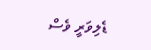ޑެލިވަރީ ވެސް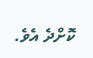ކޮށްދެ އެވެ.